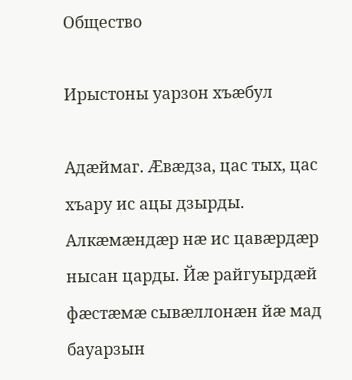Общество

Ирыстоны уарзон хъæбул

Адæймаг. Æвæдза, цас тых, цас хъару ис ацы дзырды. Алкæмæндæр нæ ис цавæрдæр нысан царды. Йæ райгуырдæй фæстæмæ сывæллонæн йæ мад бауарзын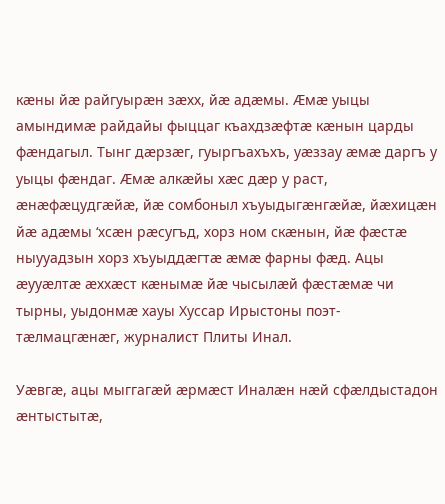кæны йæ райгуырæн зæхх, йæ адæмы. Æмæ уыцы амындимæ райдайы фыццаг къахдзæфтæ кæнын царды фæндагыл. Тынг дæрзæг, гуыргъахъхъ, уæззау æмæ даргъ у уыцы фæндаг. Æмæ алкæйы хæс дæр у раст, æнæфæцудгæйæ, йæ сомбоныл хъуыдыгæнгæйæ, йæхицæн йæ адæмы ‘хсæн рæсугъд, хорз ном скæнын, йæ фæстæ ныууадзын хорз хъуыддæгтæ æмæ фарны фæд. Ацы æууæлтæ æххæст кæнымæ йæ чысылæй фæстæмæ чи тырны, уыдонмæ хауы Хуссар Ирыстоны поэт-тæлмацгæнæг, журналист Плиты Инал.

Уæвгæ, ацы мыггагæй æрмæст Иналæн нæй сфæлдыстадон æнтыстытæ,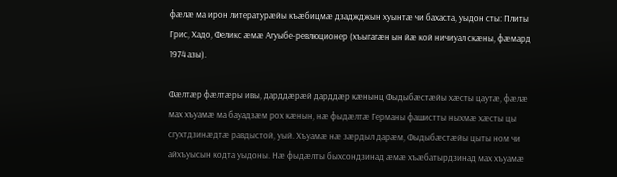фæлæ ма ирон литературæйы къæбицмæ дзаджджын хуынтæ чи бахаста, уыдон сты: Плиты Грис, Хадо, Феликс æмæ Агуыбе-ревлюционер (хъыгагæн ын йæ кой ничиуал скæны, фæмард 1974 азы).

Фæлтæр фæлтæры ивы, дарддæрæй дарддæр кæнынц Фыдыбæстæйы хæсты цаутæ, фæлæ мах хъуамæ ма бауадзæм рох кæнын, нæ фыдæлтæ Германы фашистты ныхмæ хæсты цы сгухтдзинæдтæ равдыстой, уый. Хъуамæ нæ зæрдыл дарæм, Фыдыбæстæйы цыты ном чи айхъуысын кодта уыдоны. Нæ фыдæлты быхсондзинад æмæ хъæбатырдзинад мах хъуамæ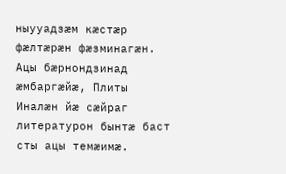ныууадзæм кæстæр фæлтæрæн фæзминагæн. Ацы бæрнондзинад æмбаргæйæ, Плиты Иналæн йæ сæйраг литературон бынтæ баст сты ацы темæимæ.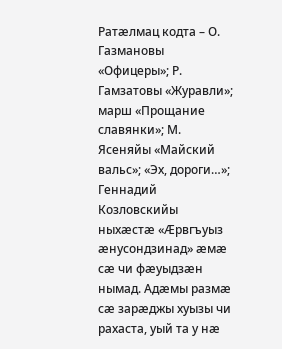Ратæлмац кодта – О. Газмановы «Офицеры»; Р. Гамзатовы «Журавли»; марш «Прощание славянки»; М. Ясеняйы «Майский вальс»; «Эх, дороги…»; Геннадий Козловскийы ныхæстæ «Æрвгъуыз æнусондзинад» æмæ сæ чи фæуыдзæн нымад. Адæмы размæ сæ зарæджы хуызы чи рахаста, уый та у нæ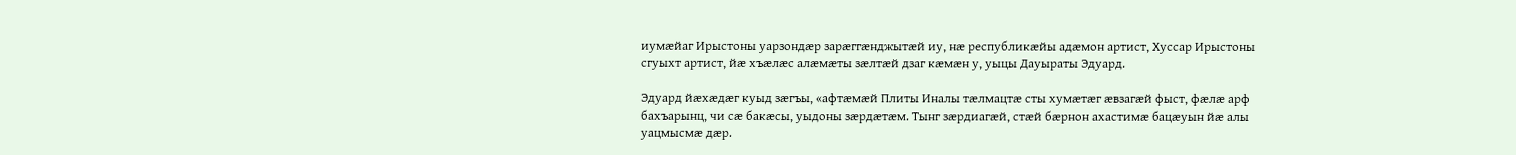иумæйаг Ирыстоны уарзондæр зарæггæнджытæй иу, нæ республикæйы адæмон артист, Хуссар Ирыстоны сгуыхт артист, йæ хъæлæс алæмæты зæлтæй дзаг кæмæн у, уыцы Дауыраты Эдуард.

Эдуард йæхæдæг куыд зæгъы, «афтæмæй Плиты Иналы тæлмацтæ сты хумæтæг æвзагæй фыст, фæлæ арф бахъарынц, чи сæ бакæсы, уыдоны зæрдæтæм. Тынг зæрдиагæй, стæй бæрнон ахастимæ бацæуын йæ алы уацмысмæ дæр.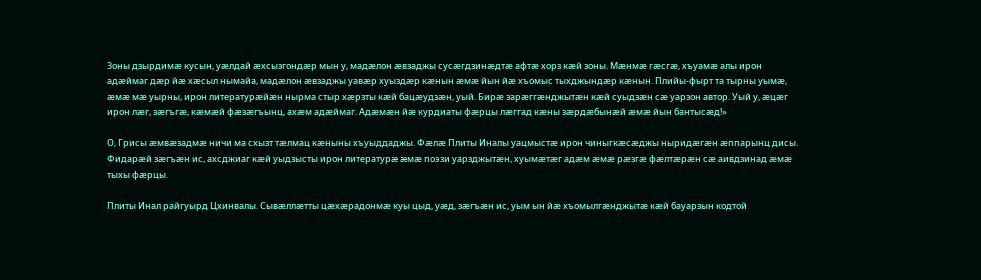Зоны дзырдимæ кусын, уæлдай æхсызгондæр мын у, мадæлон æвзаджы сусæгдзинæдтæ афтæ хорз кæй зоны. Мæнмæ гæсгæ, хъуамæ алы ирон адæймаг дæр йæ хæсыл нымайа, мадæлон æвзаджы уавæр хуыздæр кæнын æмæ йын йæ хъомыс тыхджындæр кæнын. Плийы-фырт та тырны уымæ, æмæ мæ уырны, ирон литературæйæн нырма стыр хæрзты кæй бацæудзæн, уый. Бирæ зарæггæнджытæн кæй суыдзæн сæ уарзон автор. Уый у, æцæг ирон лæг, зæгъгæ, кæмæй фæзæгъынц, ахæм адæймаг. Адæмæн йæ курдиаты фæрцы лæггад кæны зæрдæбынæй æмæ йын бантысæд!»

О, Грисы æмвæзадмæ ничи ма схызт тæлмац кæныны хъуыддаджы. Фæлæ Плиты Иналы уацмыстæ ирон чиныгкæсæджы ныридæгæн æппарынц дисы. Фидарæй зæгъæн ис, ахсджиаг кæй уыдзысты ирон литературæ æмæ поэзи уарзджытæн, хуымæтæг адæм æмæ рæзгæ фæлтæрæн сæ аивдзинад æмæ тыхы фæрцы.

Плиты Инал райгуырд Цхинвалы. Сывæллæтты цæхæрадонмæ куы цыд, уæд, зæгъæн ис, уым ын йæ хъомылгæнджытæ кæй бауарзын кодтой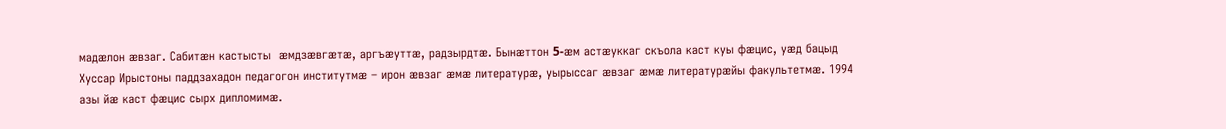мадæлон æвзаг. Сабитæн кастысты  æмдзæвгæтæ, аргъæуттæ, радзырдтæ. Бынæттон 5-æм астæуккаг скъола каст куы фæцис, уæд бацыд Хуссар Ирыстоны паддзахадон педагогон институтмæ – ирон æвзаг æмæ литературæ, уырыссаг æвзаг æмæ литературæйы факультетмæ. 1994 азы йæ каст фæцис сырх дипломимæ.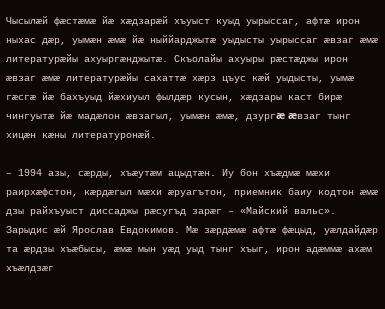Чысылæй фæстæмæ йæ хæдзарæй хъуыст куыд уырыссаг, афтæ ирон ныхас дæр, уымæн æмæ йæ ныййарджытæ уыдысты уырыссаг æвзаг æмæ литературæйы ахуыргæнджытæ. Скъолайы ахуыры рæстæджы ирон æвзаг æмæ литературæйы сахаттæ хæрз цъус кæй уыдысты, уымæ гæсгæ йæ бахъуыд йæхиуыл фылдæр кусын, хæдзары каст бирæ чингуытæ йæ мадæлон æвзагыл, уымæн æмæ, дзургæ æвзаг тынг хицæн кæны литературонæй.

– 1994 азы, сæрды, хъæутæм ацыдтæн. Иу бон хъæдмæ мæхи раирхæфстон, кæрдæгыл мæхи æруагътон, приемник баиу кодтон æмæ дзы райхъуыст диссаджы рæсугъд зарæг – «Майский вальс». Зарыдис æй Ярослав Евдокимов. Мæ зæрдæмæ афтæ фæцыд, уæлдайдæр та æрдзы хъæбысы, æмæ мын уæд уыд тынг хъыг, ирон адæммæ ахæм хъæлдзæг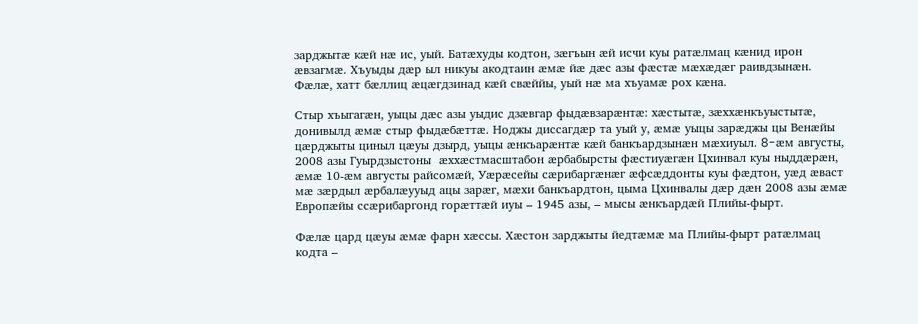зарджытæ кæй нæ ис, уый. Батæхуды кодтон, зæгъын æй исчи куы ратæлмац кæнид ирон æвзагмæ. Хъуыды дæр ыл никуы акодтаин æмæ йæ дæс азы фæстæ мæхæдæг раивдзынæн. Фæлæ, хатт бæллиц æцæгдзинад кæй свæййы, уый нæ ма хъуамæ рох кæна.

Стыр хъыгагæн, уыцы дæс азы уыдис дзæвгар фыдæвзарæнтæ: хæстытæ, зæххæнкъуыстытæ, донивылд æмæ стыр фыдæбæттæ. Ноджы диссагдæр та уый у, æмæ уыцы зарæджы цы Венæйы цæрджыты циныл цæуы дзырд, уыцы æнкъарæнтæ кæй банкъардзынæн мæхиуыл. 8-æм августы, 2008 азы Гуырдзыстоны  æххæстмасштабон æрбабырсты фæстиуæгæн Цхинвал куы ныддæрæн, æмæ 10-æм августы райсомæй, Уæрæсейы сæрибаргæнæг æфсæддонты куы фæдтон, уæд æваст мæ зæрдыл æрбалæууыд ацы зарæг, мæхи банкъардтон, цыма Цхинвалы дæр дæн 2008 азы æмæ Европæйы ссæрибаргонд горæттæй иуы – 1945 азы, – мысы æнкъардæй Плийы-фырт.

Фæлæ цард цæуы æмæ фарн хæссы. Хæстон зарджыты йедтæмæ ма Плийы-фырт ратæлмац кодта –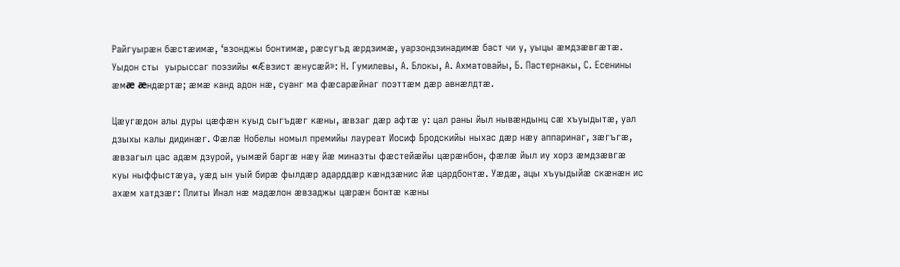Райгуырæн бæстæимæ, ‘взонджы бонтимæ, рæсугъд æрдзимæ, уарзондзинадимæ баст чи у, уыцы æмдзæвгæтæ. Уыдон сты  уырыссаг поэзийы «Æвзист æнусæй»: Н. Гумилевы, А. Блокы, А. Ахматовайы, Б. Пастернакы, С. Есенины æмæ æндæртæ; æмæ канд адон нæ, суанг ма фæсарæйнаг поэттæм дæр авнæлдтæ.

Цæугæдон алы дуры цæфæн куыд сыгъдæг кæны, æвзаг дæр афтæ у: цал раны йыл нывæндынц сæ хъуыдытæ, уал дзыхы калы дидинæг. Фæлæ Нобелы номыл премийы лауреат Иосиф Бродскийы ныхас дæр нæу аппаринаг, зæгъгæ, æвзагыл цас адæм дзурой, уымæй баргæ нæу йæ миназты фæстейæйы цæрæнбон, фæлæ йыл иу хорз æмдзæвгæ куы ныффыстæуа, уæд ын уый бирæ фылдæр адарддæр кæндзæнис йæ цардбонтæ. Уæдæ, ацы хъуыдыйæ скæнæн ис ахæм хатдзæг: Плиты Инал нæ мадæлон æвзаджы цæрæн бонтæ кæны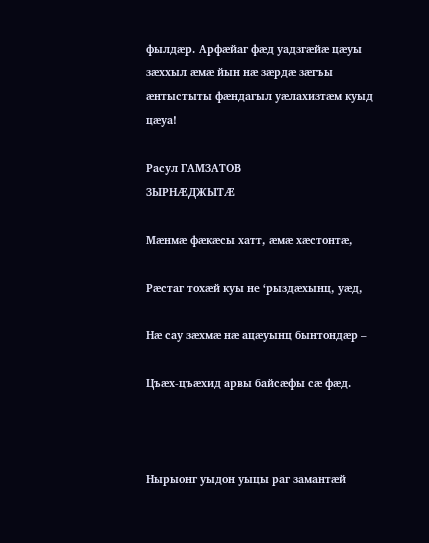фылдæр. Арфæйаг фæд уадзгæйæ цæуы зæххыл æмæ йын нæ зæрдæ зæгъы æнтыстыты фæндагыл уæлахизтæм куыд цæуа!

Расул ГАМЗАТОВ
ЗЫРНÆДЖЫТÆ

Мæнмæ фæкæсы хатт, æмæ хæстонтæ,

Рæстаг тохæй куы не ‘рыздæхынц, уæд,

Нæ сау зæхмæ нæ ацæуынц бынтондæр –

Цъæх-цъæхид арвы байсæфы сæ фæд.



Нырыонг уыдон уыцы раг замантæй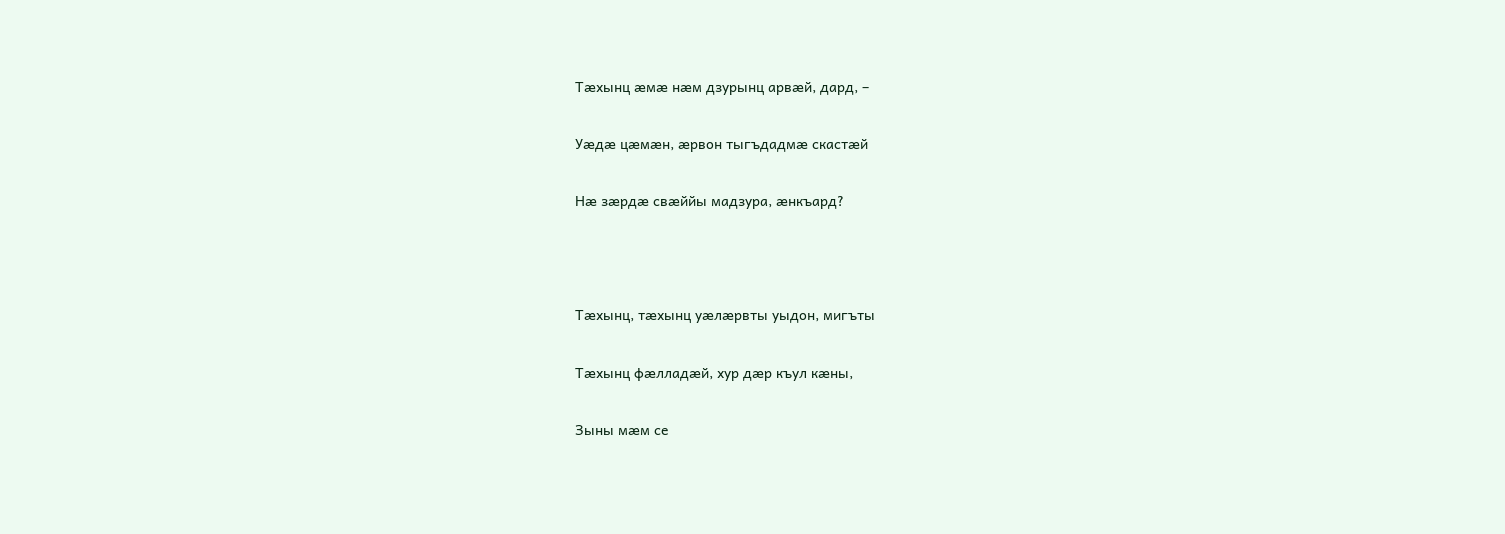Тæхынц æмæ нæм дзурынц арвæй, дард, –

Уæдæ цæмæн, æрвон тыгъдадмæ скастæй

Нæ зæрдæ свæййы мадзура, æнкъард?



Тæхынц, тæхынц уæлæрвты уыдон, мигъты

Тæхынц фæлладæй, хур дæр къул кæны,

Зыны мæм се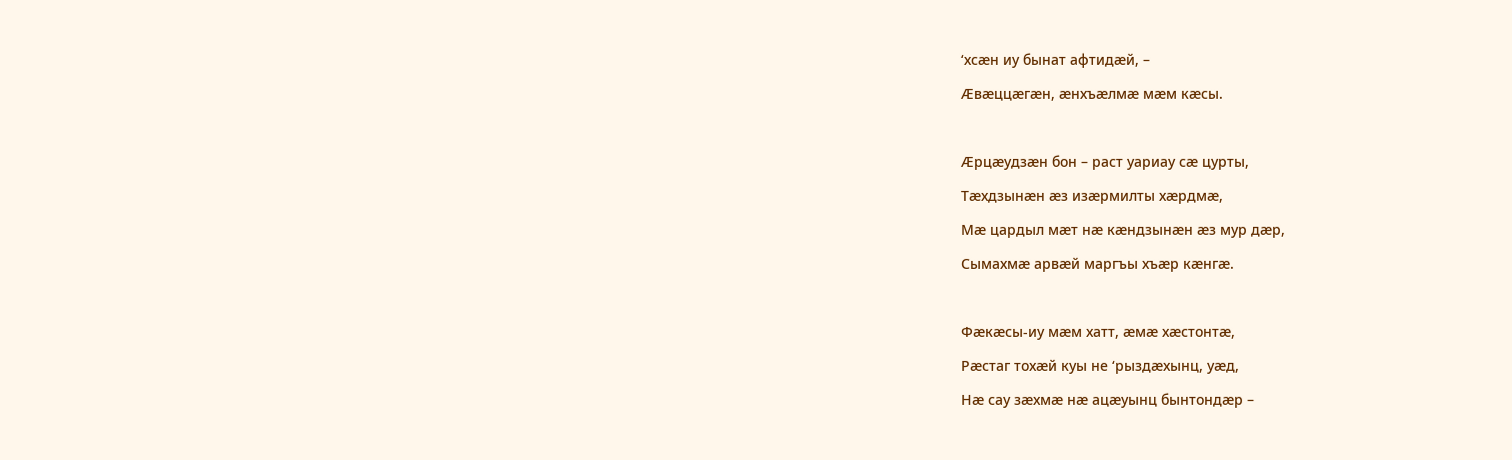‘хсæн иу бынат афтидæй, –

Æвæццæгæн, æнхъæлмæ мæм кæсы.



Æрцæудзæн бон – раст уариау сæ цурты,

Тæхдзынæн æз изæрмилты хæрдмæ,

Мæ цардыл мæт нæ кæндзынæн æз мур дæр,

Сымахмæ арвæй маргъы хъæр кæнгæ.



Фæкæсы-иу мæм хатт, æмæ хæстонтæ,

Рæстаг тохæй куы не ‘рыздæхынц, уæд,

Нæ сау зæхмæ нæ ацæуынц бынтондæр –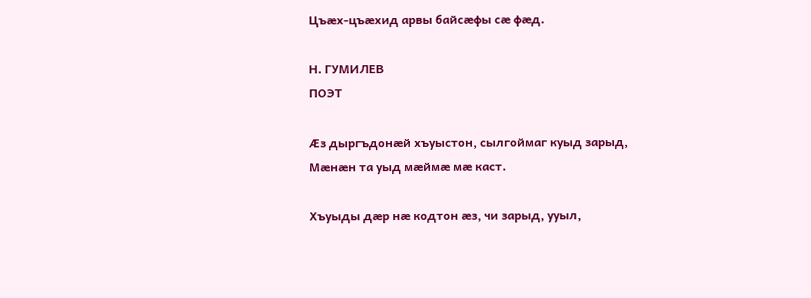Цъæх-цъæхид арвы байсæфы сæ фæд.

Н. ГУМИЛЕВ
ПОЭТ

Æз дыргъдонæй хъуыстон, сылгоймаг куыд зарыд,
Мæнæн та уыд мæймæ мæ каст.

Хъуыды дæр нæ кодтон æз, чи зарыд, ууыл,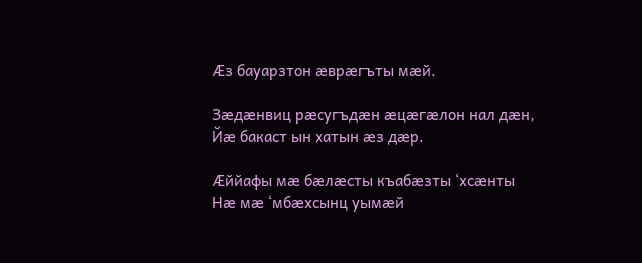Æз бауарзтон æврæгъты мæй.

Зæдæнвиц рæсугъдæн æцæгæлон нал дæн,
Йæ бакаст ын хатын æз дæр.

Æййафы мæ бæлæсты къабæзты ‘хсæнты
Нæ мæ ‘мбæхсынц уымæй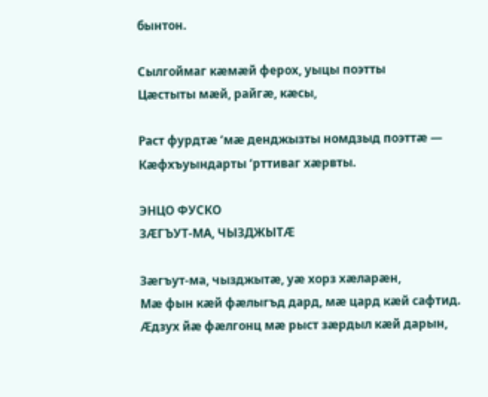бынтон.

Сылгоймаг кæмæй ферох, уыцы поэтты
Цæстыты мæй, райгæ, кæсы,

Раст фурдтæ ‘мæ денджызты номдзыд поэттæ —
Кæфхъуындарты ‘рттиваг хæрвты.

ЭНЦО ФУСКО
ЗÆГЪУТ-МА, ЧЫЗДЖЫТÆ

Зæгъут-ма, чызджытæ, уæ хорз хæларæн,
Мæ фын кæй фæлыгъд дард, мæ цард кæй сафтид.
Æдзух йæ фæлгонц мæ рыст зæрдыл кæй дарын,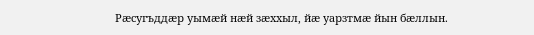Рæсугъддæр уымæй нæй зæххыл, йæ уарзтмæ йын бæллын.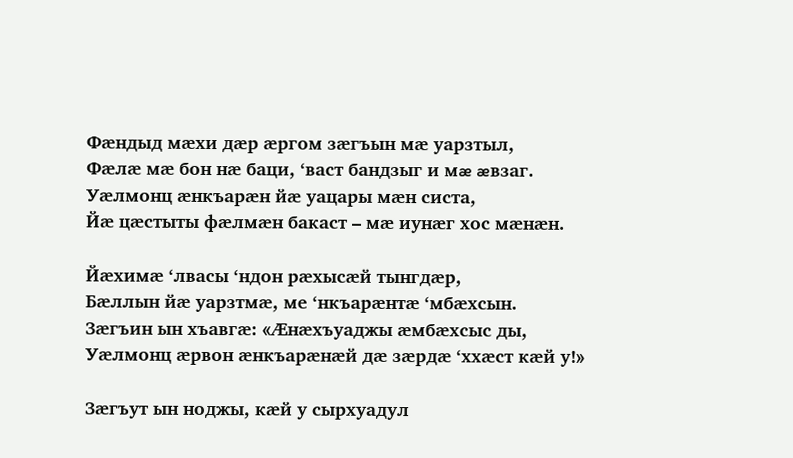Фæндыд мæхи дæр æргом зæгъын мæ уарзтыл,
Фæлæ мæ бон нæ баци, ‘васт бандзыг и мæ æвзаг.
Уæлмонц æнкъарæн йæ уацары мæн систа,
Йæ цæстыты фæлмæн бакаст – мæ иунæг хос мæнæн.

Йæхимæ ‘лвасы ‘ндон рæхысæй тынгдæр,
Бæллын йæ уарзтмæ, ме ‘нкъарæнтæ ‘мбæхсын.
Зæгъин ын хъавгæ: «Æнæхъуаджы æмбæхсыс ды,
Уæлмонц æрвон æнкъарæнæй дæ зæрдæ ‘ххæст кæй у!»

Зæгъут ын ноджы, кæй у сырхуадул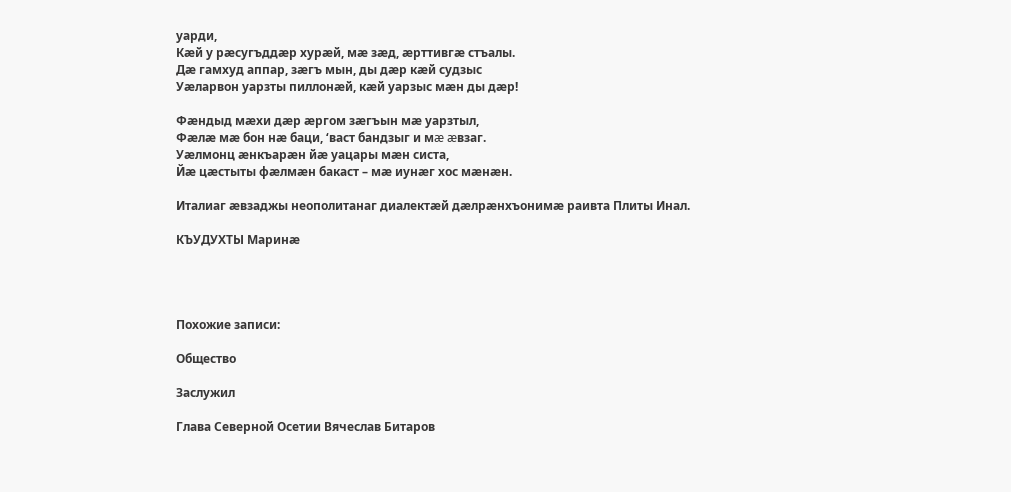уарди,
Кæй у рæсугъддæр хурæй, мæ зæд, æрттивгæ стъалы.
Дæ гамхуд аппар, зæгъ мын, ды дæр кæй судзыс
Уæларвон уарзты пиллонæй, кæй уарзыс мæн ды дæр!

Фæндыд мæхи дæр æргом зæгъын мæ уарзтыл,
Фæлæ мæ бон нæ баци, ‘васт бандзыг и мæ æвзаг.
Уæлмонц æнкъарæн йæ уацары мæн систа,
Йæ цæстыты фæлмæн бакаст – мæ иунæг хос мæнæн.

Италиаг æвзаджы неополитанаг диалектæй дæлрæнхъонимæ раивта Плиты Инал.

КЪУДУХТЫ Маринæ




Похожие записи:

Общество

Заслужил

Глава Северной Осетии Вячеслав Битаров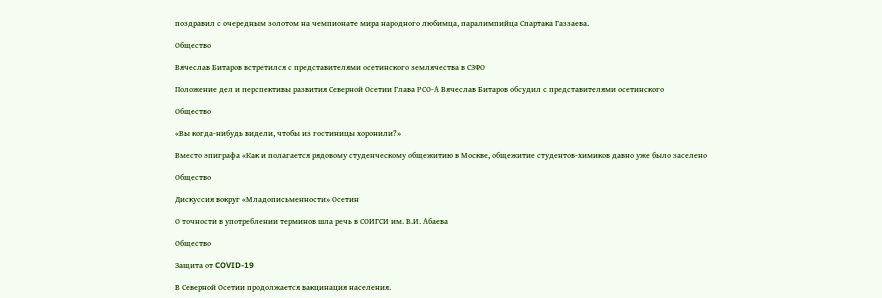поздравил с очередным золотом на чемпионате мира народного любимца, паралимпийца Спартака Газзаева.

Общество

Вячеслав Битаров встретился с представителями осетинского землячества в СЗФО

Положение дел и перспективы развития Северной Осетии Глава РСО-А Вячеслав Битаров обсудил с представителями осетинского

Общество

«Вы когда-нибудь видели, чтобы из гостиницы хоронили?»

Вместо эпиграфа «Как и полагается рядовому студенческому общежитию в Москве, общежитие студентов-химиков давно уже было заселено

Общество

Дискуссия вокруг «Младописьменности» Осетин

О точности в употреблении терминов шла речь в СОИГСИ им. В.И. Абаева

Общество

Защита от COVID-19

В Северной Осетии продолжается вакцинация населения.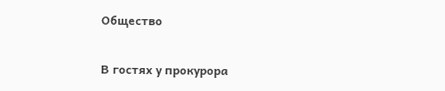Общество

В гостях у прокурора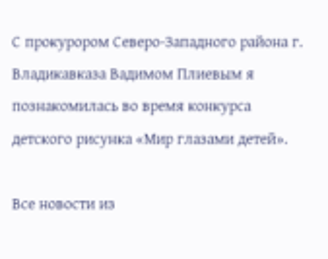С прокурором Северо-Западного района г. Владикавказа Вадимом Плиевым я познакомилась во время конкурса детского рисунка «Мир глазами детей».

Все новости из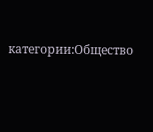категории:Общество